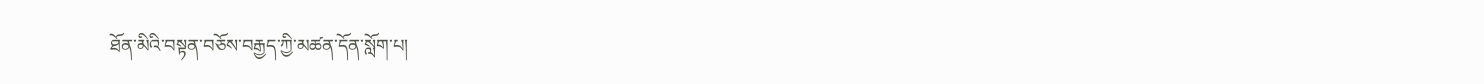ཐོན་མིའི་བསྟན་བཅོས་བརྒྱད་ཀྱི་མཚན་དོན་སློག་པ།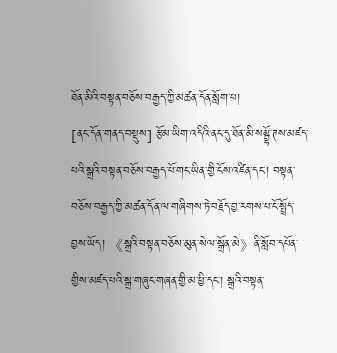ཐོན་མིའི་བསྟན་བཅོས་བརྒྱད་ཀྱི་མཚན་དོན་སློག་པ།
[ནང་དོན་གནད་བསྡུས] རྩོམ་ཡིག་འདིའི་ནང་དུ་ཐོན་མི་སམྦྷོ་ཊས་མཛད་པའི་སྒྲའི་བསྟན་བཅོས་བརྒྱད་པོ་གང་ཡིན་གྱི་ངོས་འཛིན་དང་། བསྟན་བཅོས་བརྒྱད་ཀྱི་མཚན་དོན་ལ་གཞིགས་ཏེ་བརྗོད་བྱ་རགས་པ་ངོ་སྤྲོད་བྱས་ཡོད། 《སྒྲའི་བསྟན་བཅོས་མུན་སེལ་སྒྲོན་མེ》ནི་སློབ་དཔོན་གྱིས་མཛད་པའི་སྒྲ་གཞུང་གཞན་གྱི་མ་ཕྱི་དང་། སྒྲའི་བསྟན་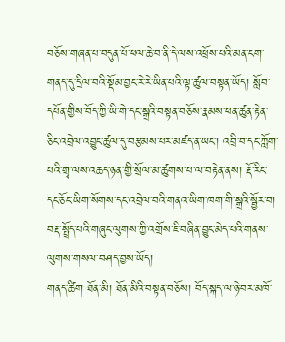བཅོས་གཞན་པ་བདུན་པོ་ཕལ་ཆེ་བ་ནི་དེ་ལས་འཕྲོས་པའི་མན་ངག་གནད་དུ་དྲིལ་བའི་སྡོམ་བྱང་རེ་རེ་ཡིན་པའི་ལྟ་ཚུལ་བསྟན་ཡོད། སློབ་དཔོན་གྱིས་བོད་ཀྱི་ཡི་གེ་དང་སྒྲའི་བསྟན་བཅོས་རྣམས་ཕན་ཚུན་རྟེན་ཅིང་འབྲེལ་འབྱུང་ཚུལ་དུ་བརྩམས་པར་མཛད་ན་ཡང་། འབྲི་བ་དང་ཀློག་པའི་གྲྭ་ལས་འཆད་ཉན་གྱི་སྲོལ་མ་ཚུགས་པ་ལ་བརྟེན་ནས། རྡོ་རིང་དང་ཅོང་ཡིག་སོགས་དང་འབྲེལ་བའི་གནའ་ཡིག་ཁག་གི་སྒྲའི་སྦྱོར་བ། བརྡ་སྤྲོད་པའི་གཞུང་ལུགས་ཀྱི་འགྲོས་ཇི་བཞིན་བྱུང་མེད་པའི་གནས་ལུགས་གསལ་བཤད་བྱས་ཡོད།
གནད་ཚིག ཐོན་མི། ཐོན་མིའི་བསྟན་བཅོས། བོད་སྐད་ལ་ཉེ་བར་མཁོ་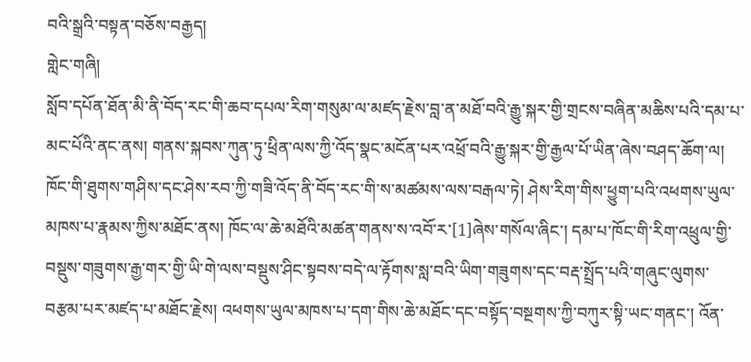བའི་སྒྲའི་བསྟན་བཅོས་བརྒྱད།
གླེང་གཞི།
སློབ་དཔོན་ཐོན་མི་ནི་བོད་རང་གི་ཆབ་དཔལ་རིག་གསུམ་ལ་མཛད་རྗེས་བླ་ན་མཐོ་བའི་རྒྱུ་སྐར་གྱི་གྲངས་བཞིན་མཆིས་པའི་དམ་པ་མང་པོའི་ནང་ནས། གནས་སྐབས་ཀུན་ཏུ་ཕྲིན་ལས་ཀྱི་འོད་སྣང་མངོན་པར་འཕྲོ་བའི་རྒྱུ་སྐར་གྱི་རྒྱལ་པོ་ཡིན་ཞེས་བཤད་ཆོག་ལ། ཁོང་གི་ཐུགས་གཤིས་དང་ཤེས་རབ་ཀྱི་གཟི་འོད་ནི་བོད་རང་གི་ས་མཚམས་ལས་བརྒལ་ཏེ། ཤེས་རིག་གིས་ཕྱུག་པའི་འཕགས་ཡུལ་མཁས་པ་རྣམས་ཀྱིས་མཐོང་ནས། ཁོང་ལ་ཆེ་མཐོའི་མཚན་གནས་ས་འབོ་ར་[1]ཞེས་གསོལ་ཞིང་། དམ་པ་ཁོང་གི་རིག་འཕྲུལ་གྱི་བསྡུས་གཟུགས་རྒྱ་གར་གྱི་ཡི་གེ་ལས་བསྡུས་ཤིང་སྟབས་བདེ་ལ་རྟོགས་སླ་བའི་ཡིག་གཟུགས་དང་བརྡ་སྤྲོད་པའི་གཞུང་ལུགས་བརྩམ་པར་མཛད་པ་མཐོང་རྗེས། འཕགས་ཡུལ་མཁས་པ་དག་གིས་ཆེ་མཐོང་དང་བསྟོད་བསྔགས་ཀྱི་བཀུར་སྟི་ཡང་གནང་། འོན་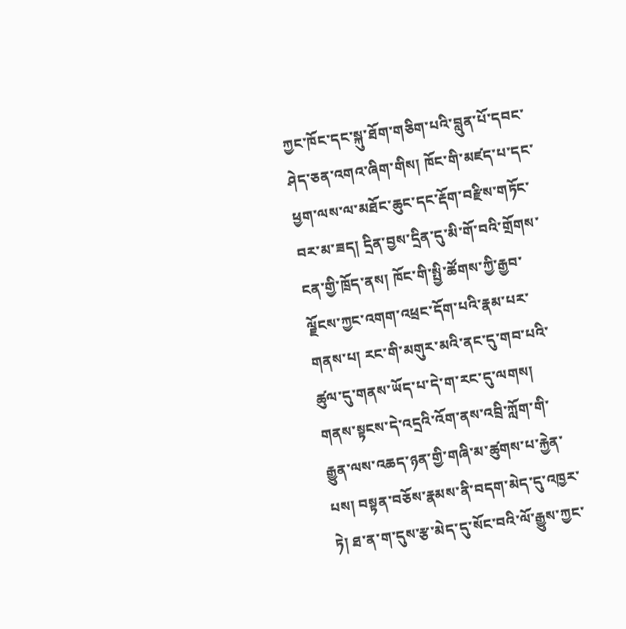ཀྱང་ཁོང་དང་སྐུ་ཐོག་གཅིག་པའི་བླུན་པོ་དབང་ཤེད་ཅན་འགའ་ཞིག་གིས། ཁོང་གི་མཛད་པ་དང་ཕྱག་ལས་ལ་མཐོང་ཆུང་དང་རྡོག་བརྫིས་གཏོང་བར་མ་ཟད། དྲིན་བྱས་དྲིན་དུ་མི་གོ་བའི་གྲོགས་ངན་གྱི་ཁྲོད་ནས། ཁོང་གི་སྤྱི་ཚོགས་ཀྱི་རྒྱབ་ལྗོངས་ཀྱང་འགག་འཕྲང་དོག་པའི་རྣམ་པར་གནས་པ། རང་གི་མགུར་མའི་ནང་དུ་གབ་པའི་ཚུལ་དུ་གནས་ཡོད་པ་དེ་ག་རང་དུ་ལགས། གནས་སྟངས་དེ་འདྲའི་འོག་ནས་འབྲི་ཀློག་གི་རྒྱུན་ལས་འཆད་ཉན་གྱི་གཞི་མ་ཚུགས་པ་རྐྱེན་པས། བསྟན་བཅོས་རྣམས་ནི་བདག་མེད་དུ་འཁྱར་ཏེ། ཐ་ན་ག་དུས་རྩ་མེད་དུ་སོང་བའི་ལོ་རྒྱུས་ཀྱང་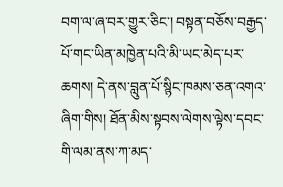བག་ལ་ཞ་བར་གྱུར་ཅིང་། བསྟན་བཅོས་བརྒྱད་པོ་གང་ཡིན་མཁྱེན་པའི་མི་ཡང་མེད་པར་ཆགས། དེ་ནས་བླུན་པོ་སྙིང་ཁམས་ཅན་འགའ་ཞིག་གིས། ཐོན་མིས་སྟབས་ལེགས་ལྟེས་དབང་གི་ལམ་ནས་ཀ་མད་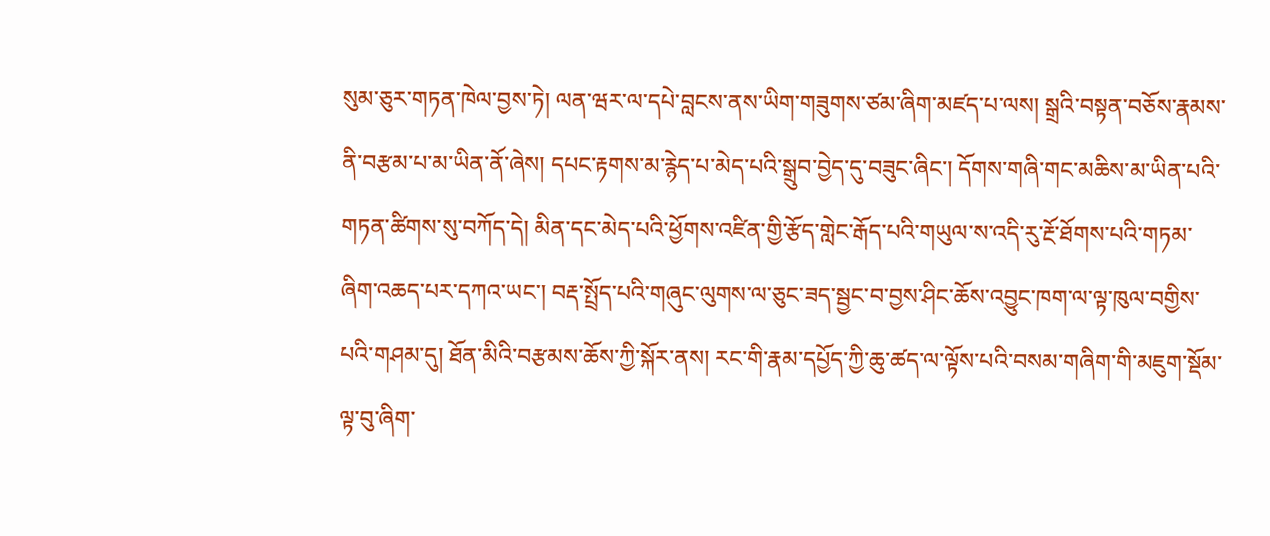སུམ་ཅུར་གཏན་ཁེལ་བྱས་ཏེ། ལན་ཝར་ལ་དཔེ་བླངས་ནས་ཡིག་གཟུགས་ཙམ་ཞིག་མཛད་པ་ལས། སྒྲའི་བསྟན་བཅོས་རྣམས་ནི་བརྩམ་པ་མ་ཡིན་ནོ་ཞེས། དཔང་རྟགས་མ་རྙེད་པ་མེད་པའི་སྒྲུབ་བྱེད་དུ་བཟུང་ཞིང་། དོགས་གཞི་གང་མཆིས་མ་ཡིན་པའི་གཏན་ཚིགས་སུ་བཀོད་དེ། མིན་དང་མེད་པའི་ཕྱོགས་འཛིན་གྱི་རྩོད་གླེང་རྒོད་པའི་གཡུལ་ས་འདི་རུ་རྔོ་ཐོགས་པའི་གཏམ་ཞིག་འཆད་པར་དཀའ་ཡང་། བརྡ་སྤྲོད་པའི་གཞུང་ལུགས་ལ་ཅུང་ཟད་སྦྱང་བ་བྱས་ཤིང་ཆོས་འབྱུང་ཁག་ལ་ལྟ་ཁུལ་བགྱིས་པའི་གཤམ་དུ། ཐོན་མིའི་བརྩམས་ཆོས་ཀྱི་སྐོར་ནས། རང་གི་རྣམ་དཔྱོད་ཀྱི་ཆུ་ཚད་ལ་ལྟོས་པའི་བསམ་གཞིག་གི་མཇུག་སྡོམ་ལྟ་བུ་ཞིག་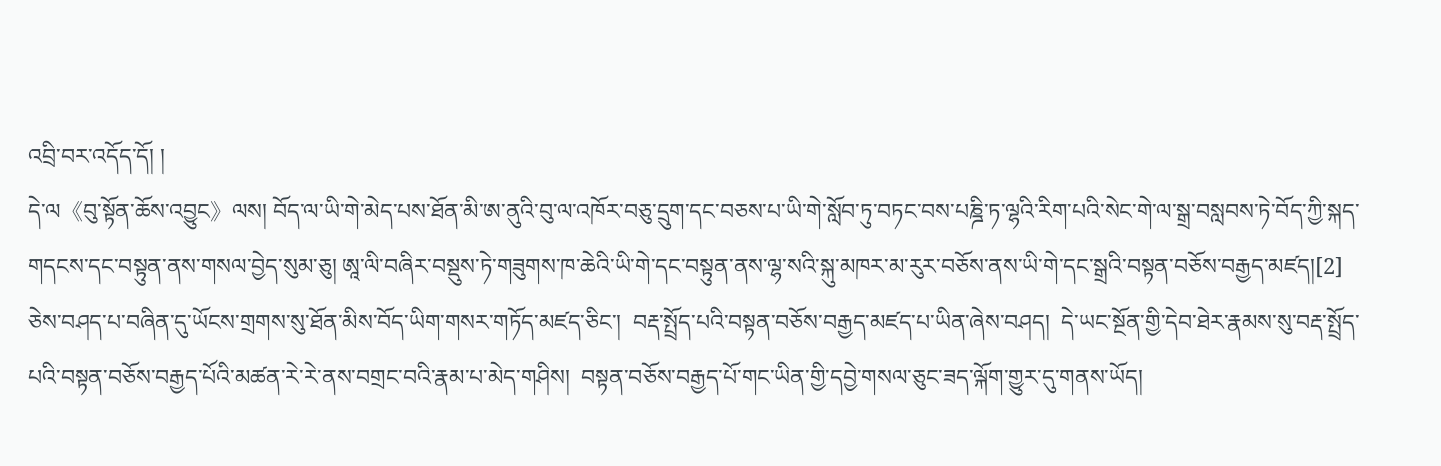འབྲི་བར་འདོད་དོ། །
དེ་ལ《བུ་སྟོན་ཆོས་འབྱུང》ལས། བོད་ལ་ཡི་གེ་མེད་པས་ཐོན་མི་ཨ་ནུའི་བུ་ལ་འཁོར་བཅུ་དྲུག་དང་བཅས་པ་ཡི་གེ་སློབ་ཏུ་བཏང་བས་པཎྜི་ཏ་ལྷའི་རིག་པའི་སེང་གེ་ལ་སྒྲ་བསླབས་ཏེ་བོད་ཀྱི་སྐད་གདངས་དང་བསྟུན་ནས་གསལ་བྱེད་སུམ་ཅུ། ཨཱ་ལི་བཞིར་བསྡུས་ཏེ་གཟུགས་ཁ་ཆེའི་ཡི་གེ་དང་བསྟུན་ནས་ལྷ་སའི་སྐུ་མཁར་མ་རུར་བཅོས་ནས་ཡི་གེ་དང་སྒྲའི་བསྟན་བཅོས་བརྒྱད་མཛད།[2] ཅེས་བཤད་པ་བཞིན་དུ་ཡོངས་གྲགས་སུ་ཐོན་མིས་བོད་ཡིག་གསར་གཏོད་མཛད་ཅིང་།  བརྡ་སྤྲོད་པའི་བསྟན་བཅོས་བརྒྱད་མཛད་པ་ཡིན་ཞེས་བཤད།  དེ་ཡང་སྔོན་གྱི་དེབ་ཐེར་རྣམས་སུ་བརྡ་སྤྲོད་པའི་བསྟན་བཅོས་བརྒྱད་པོའི་མཚན་རེ་རེ་ནས་བགྲང་བའི་རྣམ་པ་མེད་གཤིས།  བསྟན་བཅོས་བརྒྱད་པོ་གང་ཡིན་གྱི་དབྱེ་གསལ་ཅུང་ཟད་ལྐོག་གྱུར་དུ་གནས་ཡོད།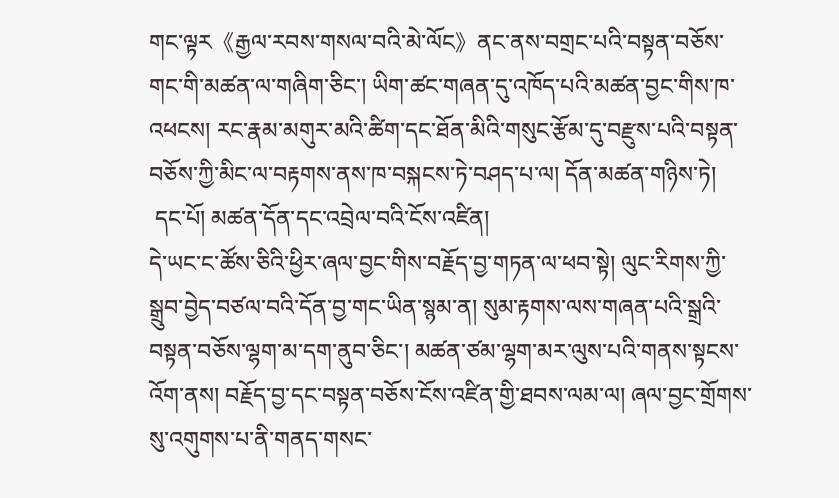གང་ལྟར《རྒྱལ་རབས་གསལ་བའི་མེ་ལོང》ནང་ནས་བགྲང་པའི་བསྟན་བཅོས་གང་གི་མཚན་ལ་གཞིག་ཅིང་། ཡིག་ཚང་གཞན་དུ་འཁོད་པའི་མཚན་བྱང་གིས་ཁ་འཕངས། རང་རྣམ་མགུར་མའི་ཚིག་དང་ཐོན་མིའི་གསུང་རྩོམ་དུ་བརྫུས་པའི་བསྟན་བཅོས་ཀྱི་མིང་ལ་བརྟགས་ནས་ཁ་བསྐངས་ཏེ་བཤད་པ་ལ། དོན་མཚན་གཉིས་ཏེ།
 དང་པོ། མཚན་དོན་དང་འབྲེལ་བའི་ངོས་འཛིན།
དེ་ཡང་ང་ཚོས་ཅིའི་ཕྱིར་ཞལ་བྱང་གིས་བརྗོད་བྱ་གཏན་ལ་ཕབ་སྟེ། ལུང་རིགས་ཀྱི་སྒྲུབ་བྱེད་བཙལ་བའི་དོན་བྱ་གང་ཡིན་སྙམ་ན། སུམ་རྟགས་ལས་གཞན་པའི་སྒྲའི་བསྟན་བཅོས་ལྷག་མ་དག་ནུབ་ཅིང་། མཚན་ཙམ་ལྷག་མར་ལུས་པའི་གནས་སྟངས་འོག་ནས། བརྗོད་བྱ་དང་བསྟན་བཅོས་ངོས་འཛིན་གྱི་ཐབས་ལམ་ལ། ཞལ་བྱང་གྲོགས་སུ་འགུགས་པ་ནི་གནད་གསང་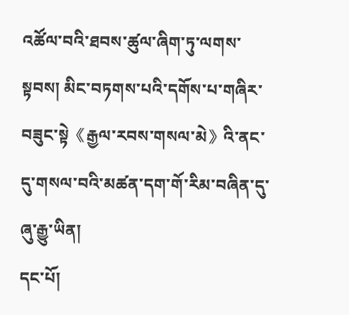འཚོལ་བའི་ཐབས་ཚུལ་ཞིག་ཏུ་ལགས་སྟབས། མིང་བཏགས་པའི་དགོས་པ་གཞིར་བཟུང་སྟེ《རྒྱལ་རབས་གསལ་མེ》འི་ནང་དུ་གསལ་བའི་མཚན་དག་གོ་རིམ་བཞིན་དུ་ཞུ་རྒྱུ་ཡིན།
དང་པོ།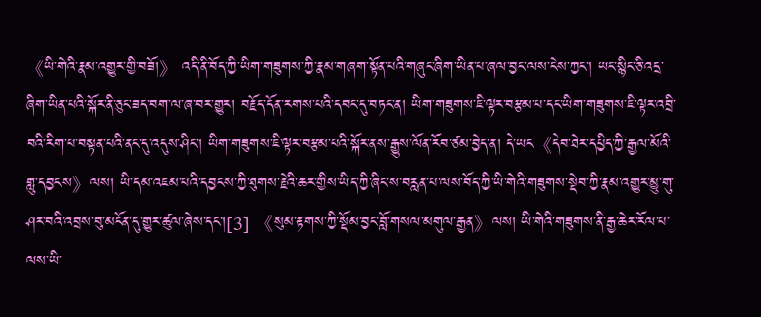《ཡི་གེའི་རྣམ་འགྱུར་གྱི་བཟོ།》 འདི་ནི་བོད་ཀྱི་ཡིག་གཟུགས་ཀྱི་རྣམ་གཞག་སྟོན་པའི་གཞུང་ཞིག་ཡིན་པ་ཞལ་བྱང་ལས་ངེས་ཀྱང་། ཡང་སྙིང་ཅི་འདྲ་ཞིག་ཡིན་པའི་སྐོར་ནི་ཅུང་ཟད་བག་ལ་ཞ་བར་གྱུར། བརྗོད་དོན་རགས་པའི་དབང་དུ་བཏང་ན། ཡིག་གཟུགས་ཇི་ལྟར་བརྩམ་པ་དང་ཡིག་གཟུགས་ཇི་ལྟར་འབྲི་བའི་རིག་པ་བསྟན་པའི་ནང་དུ་འདུས་ཤིང་། ཡིག་གཟུགས་ཇི་ལྟར་བརྩམ་པའི་སྐོར་ནས་རྒྱུས་ལོན་རོབ་ཙམ་བྱེད་ན། དེ་ཡང《དེབ་ཐེར་དཔྱིད་ཀྱི་རྒྱལ་མོའི་གླུ་དབྱངས》ལས། ཡི་དམ་འཇམ་པའི་དབྱངས་ཀྱི་ཐུགས་རྗེའི་ཆར་གྱིས་ཡིད་ཀྱི་ཞིང་ས་བརླན་པ་ལས་བོད་ཀྱི་ཡི་གེའི་གཟུགས་སྡེབ་ཀྱི་རྣམ་འགྱུར་མྱུ་གུ་ཤར་བའི་འབྲས་བུ་མངོན་དུ་གྱུར་ཚུལ་ཞེས་དང་།[3] 《སུམ་རྟགས་ཀྱི་སྡོམ་བྱང་བློ་གསལ་མགུལ་རྒྱན》ལས། ཡི་གེའི་གཟུགས་ནི་རྒྱ་ཆེར་རོལ་པ་ལས་ཡི་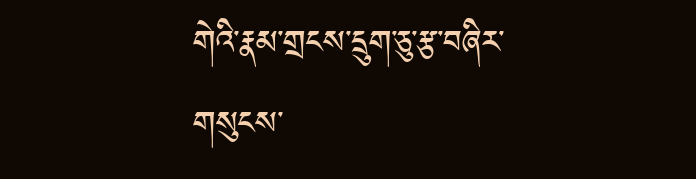གེའི་རྣམ་གྲངས་དྲུག་ཅུ་རྩ་བཞིར་གསུངས་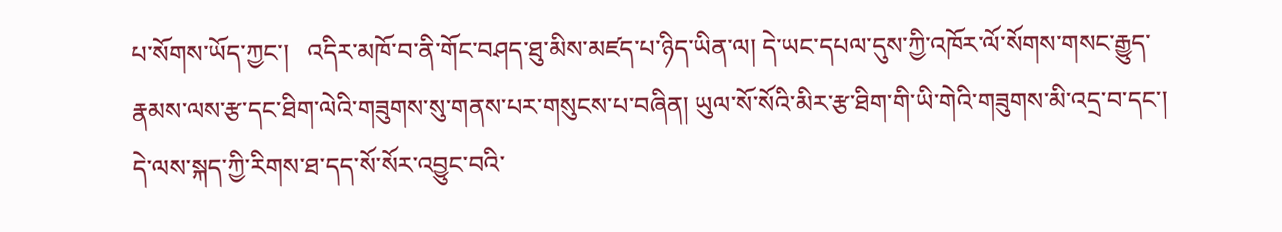པ་སོགས་ཡོད་ཀྱང་།   འདིར་མཁོ་བ་ནི་གོང་བཤད་ཐུ་མིས་མཛད་པ་ཉིད་ཡིན་ལ། དེ་ཡང་དཔལ་དུས་ཀྱི་འཁོར་ལོ་སོགས་གསང་རྒྱུད་རྣམས་ལས་རྩ་དང་ཐིག་ལེའི་གཟུགས་སུ་གནས་པར་གསུངས་པ་བཞིན། ཡུལ་སོ་སོའི་མིར་རྩ་ཐིག་གི་ཡི་གེའི་གཟུགས་མི་འདྲ་བ་དང་། དེ་ལས་སྐད་ཀྱི་རིགས་ཐ་དད་སོ་སོར་འབྱུང་བའི་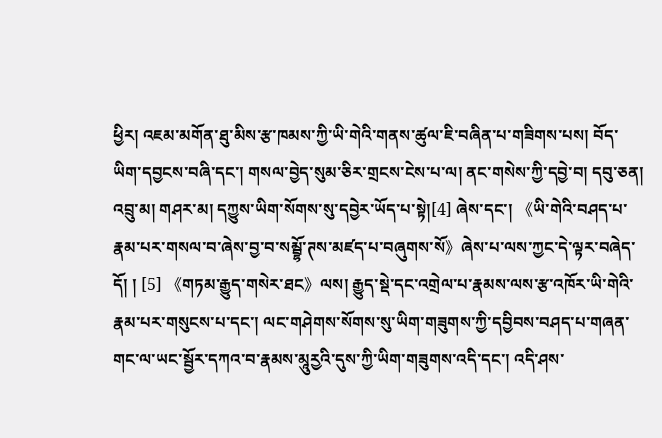ཕྱིར། འཇམ་མགོན་ཐུ་མིས་རྩ་ཁམས་ཀྱི་ཡི་གེའི་གནས་ཚུལ་ཇི་བཞིན་པ་གཟིགས་པས། བོད་ཡིག་དབྱངས་བཞི་དང་། གསལ་བྱེད་སུམ་ཅིར་གྲངས་ངེས་པ་ལ། ནང་གསེས་ཀྱི་དབྱེ་བ། དབུ་ཅན། འབྲུ་མ། གཤར་མ། དཀྱུས་ཡིག་སོགས་སུ་དབྱེར་ཡོད་པ་སྟེ།[4] ཞེས་དང་། 《ཡི་གེའི་བཤད་པ་རྣམ་པར་གསལ་བ་ཞེས་བྱ་བ་སམྦྷོ་ཊས་མཛད་པ་བཞུགས་སོ》ཞེས་པ་ལས་ཀྱང་དེ་ལྟར་བཞེད་དོ། ། [5] 《གཏམ་རྒྱུད་གསེར་ཐང》ལས། རྒྱུད་སྡེ་དང་འགྲེལ་པ་རྣམས་ལས་རྩ་འཁོར་ཡི་གེའི་རྣམ་པར་གསུངས་པ་དང་། ལང་གཤེགས་སོགས་སུ་ཡིག་གཟུགས་ཀྱི་དབྱིབས་བཤད་པ་གཞན་གང་ལ་ཡང་སྦྱོར་དཀའ་བ་རྣམས་མཱུརྱའི་དུས་ཀྱི་ཡིག་གཟུགས་འདི་དང་། འདི་ཤས་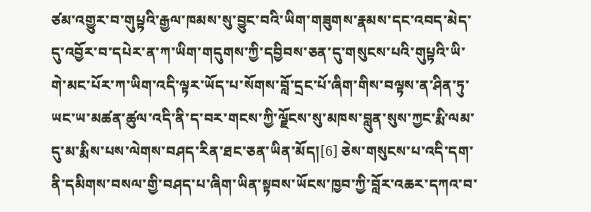ཙམ་འགྱུར་བ་གུཔྟའི་རྒྱལ་ཁམས་སུ་བྱུང་བའི་ཡིག་གཟུགས་རྣམས་དང་འབད་མེད་དུ་འབྱོར་བ་དཔེར་ན་ཀ་ཡིག་གདུགས་ཀྱི་དབྱིབས་ཅན་དུ་གསུངས་པའི་གུཔྟའི་ཡི་གེ་མང་པོར་ཀ་ཡིག་འདི་ལྟར་ཡོད་པ་སོགས་བློ་དྲང་པོ་ཞིག་གིས་བལྟས་ན་ཤིན་ཏུ་ཡང་ཡ་མཚན་ཚུལ་འདི་ནི་ད་བར་གངས་ཀྱི་ལྗོངས་སུ་མཁས་བླུན་སུས་ཀྱང་རྨི་ལམ་དུ་མ་རྨིས་པས་ལེགས་བཤད་རིན་ཐང་ཅན་ཡིན་མོད།[6] ཅེས་གསུངས་པ་འདི་དག་ནི་དམིགས་བསལ་གྱི་བཤད་པ་ཞིག་ཡིན་སྟབས་ཡོངས་ཁྱབ་ཀྱི་བློར་འཆར་དཀའ་བ་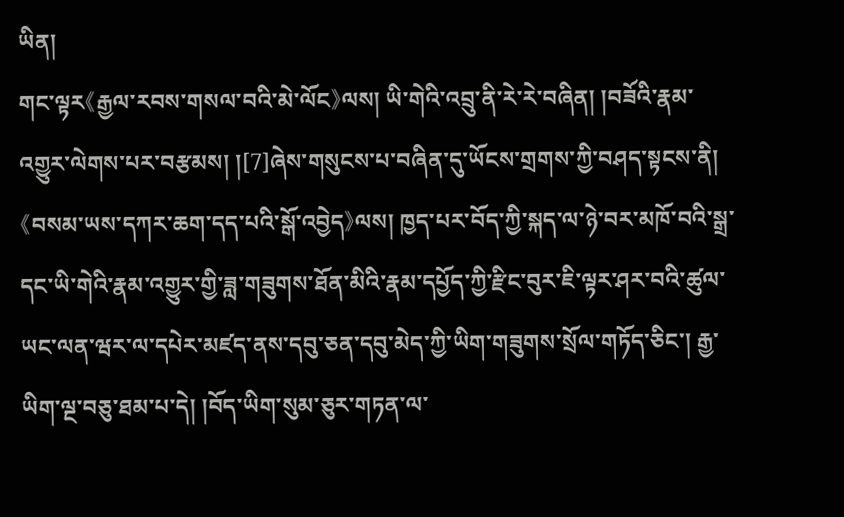ཡིན།
གང་ལྟར《རྒྱལ་རབས་གསལ་བའི་མེ་ལོང》ལས། ཡི་གེའི་འབྲུ་ནི་རེ་རེ་བཞིན། །བཟོའི་རྣམ་འགྱུར་ལེགས་པར་བརྩམས། །[7]ཞེས་གསུངས་པ་བཞིན་དུ་ཡོངས་གྲགས་ཀྱི་བཤད་སྟངས་ནི། 《བསམ་ཡས་དཀར་ཆག་དད་པའི་སྒོ་འབྱེད》ལས། ཁྱད་པར་བོད་ཀྱི་སྐད་ལ་ཉེ་བར་མཁོ་བའི་སྒྲ་དང་ཡི་གེའི་རྣམ་འགྱུར་གྱི་ཟླ་གཟུགས་ཐོན་མིའི་རྣམ་དཔྱོད་ཀྱི་རྫིང་བུར་ཇི་ལྟར་ཤར་བའི་ཚུལ་ཡང་ལན་ཝར་ལ་དཔེར་མཛད་ནས་དབུ་ཅན་དབུ་མེད་ཀྱི་ཡིག་གཟུགས་སྲོལ་གཏོད་ཅིང་། རྒྱ་ཡིག་ལྔ་བཅུ་ཐམ་པ་དེ། །བོད་ཡིག་སུམ་ཅུར་གཏན་ལ་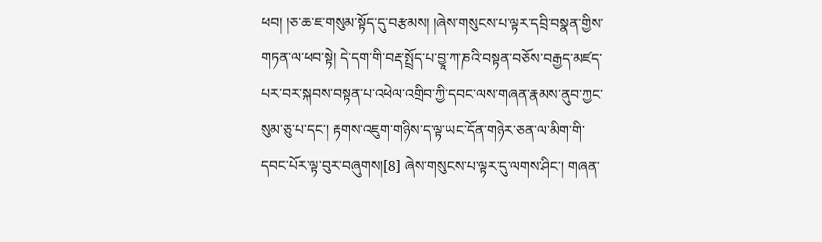ཕབ། །ཅ་ཆ་ཇ་གསུམ་སྟོད་དུ་བརྩམས། །ཞེས་གསུངས་པ་ལྟར་དབྲི་བསྣན་གྱིས་གཏན་ལ་ཕབ་སྟེ། དེ་དག་གི་བརྡ་སྤྲོད་པ་བྱཱ་ཀ་ཎའི་བསྟན་བཅོས་བརྒྱད་མཛད་པར་བར་སྐབས་བསྟན་པ་འཕེལ་འགྲིབ་ཀྱི་དབང་ལས་གཞན་རྣམས་ནུབ་ཀྱང་སུམ་ཅུ་པ་དང་། རྟགས་འཇུག་གཉིས་ད་ལྟ་ཡང་དོན་གཉེར་ཅན་ལ་མིག་གི་དབང་པོར་ལྟ་བུར་བཞུགས།[8] ཞེས་གསུངས་པ་ལྟར་དུ་ལགས་ཤིང་། གཞན་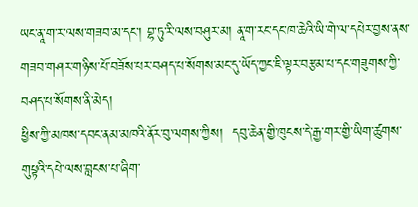ཡང་ནཱ་ག་ར་ལས་གཟབ་མ་དང་། བྷ་ཏུ་རི་ལས་བཤུར་མ། ནཱ་ག་རང་དང་ཁ་ཆེའི་ཡི་གེ་ལ་དཔེར་བྱས་ནས་གཟབ་གཤར་གཉིས་པོ་བཟོས་པར་བཤད་པ་སོགས་མང་དུ་ཡོད་ཀྱང་ཇི་ལྟར་བརྩམ་པ་དང་གཟུགས་ཀྱི་བཤད་པ་སོགས་ནི་མེད།
ཕྱིས་ཀྱི་མཁས་དབང་ནམ་མཁའི་ནོར་བུ་ལགས་ཀྱིས།  དབུ་ཆེན་གྱི་ཁུངས་དེ་རྒྱ་གར་གྱི་ཡིག་ཚུགས་གུཔྟའི་དཔེ་ལས་བླངས་པ་ཞིག་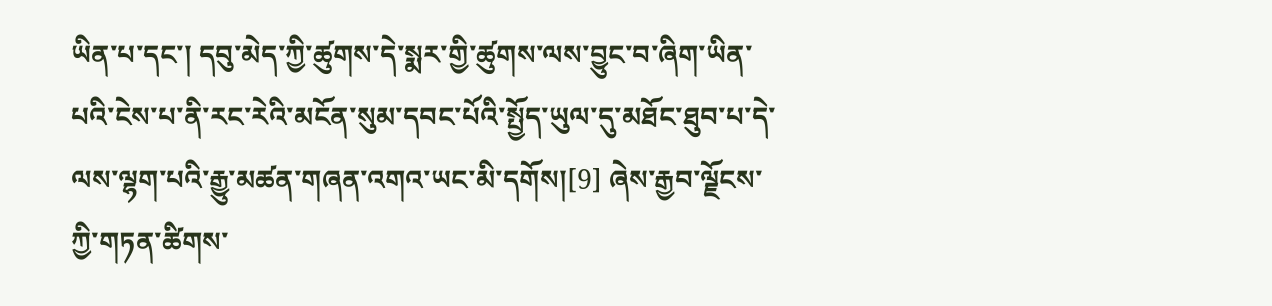ཡིན་པ་དང་། དབུ་མེད་ཀྱི་ཚུགས་དེ་སྨར་གྱི་ཚུགས་ལས་བྱུང་བ་ཞིག་ཡིན་པའི་ངེས་པ་ནི་རང་རེའི་མངོན་སུམ་དབང་པོའི་སྤྱོད་ཡུལ་དུ་མཐོང་ཐུབ་པ་དེ་ལས་ལྷག་པའི་རྒྱུ་མཚན་གཞན་འགའ་ཡང་མི་དགོས།[9] ཞེས་རྒྱབ་ལྗོངས་ཀྱི་གཏན་ཚིགས་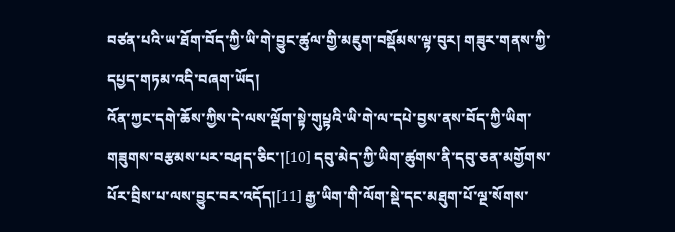བཙན་པའི་ཡ་ཐོག་བོད་ཀྱི་ཡི་གེ་བྱུང་ཚུལ་གྱི་མཇུག་བསྡོམས་ལྟ་བུར། གཟུར་གནས་ཀྱི་དཔྱད་གཏམ་འདི་བཞག་ཡོད།
འོན་ཀྱང་དགེ་ཆོས་ཀྱིས་དེ་ལས་ལྡོག་སྟེ་གུཔྟའི་ཡི་གེ་ལ་དཔེ་བྱས་ནས་བོད་ཀྱི་ཡིག་གཟུགས་བརྩམས་པར་བཤད་ཅིང་།[10] དབུ་མེད་ཀྱི་ཡིག་ཚུགས་ནི་དབུ་ཅན་མགྱོགས་པོར་བྲིས་པ་ལས་བྱུང་བར་འདོད།[11] རྒྱ་ཡིག་གི་ལོག་སྡེ་དང་མཐུག་པོ་ལྔ་སོགས་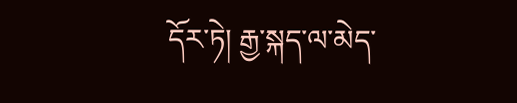དོར་ཏེ། རྒྱ་སྐད་ལ་མེད་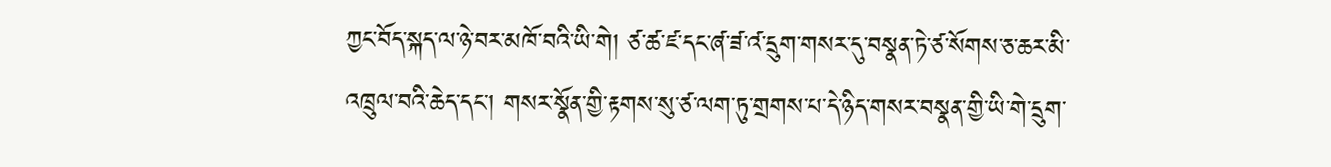ཀྱང་བོད་སྐད་ལ་ཉེ་བར་མཁོ་བའི་ཡི་གེ། ཙ་ཚ་ཛ་དང་ཞ༹་ཟ༹་འ༹་དྲུག་གསར་དུ་བསྣན་ཏེ་ཙ་སོགས་ཅ་ཆར་མི་འཁྲུལ་བའི་ཆེད་དང་། གསར་སྣོན་གྱི་རྟགས་སུ་ཙ་ལག་ཏུ་གྲགས་པ་དེ་ཉིད་གསར་བསྣན་གྱི་ཡི་གེ་དྲུག་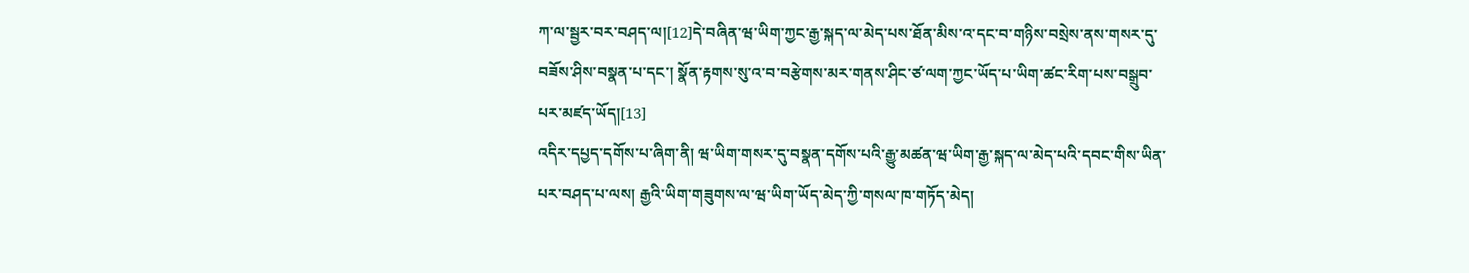ཀ་ལ་སྦྱར་བར་བཤད་ལ།[12]དེ་བཞིན་ཝ་ཡིག་ཀྱང་རྒྱ་སྐད་ལ་མེད་པས་ཐོན་མིས་འ་དང་བ་གཉིས་བསྲེས་ནས་གསར་དུ་བཟོས་ཤིས་བསྣན་པ་དང་། སྣོན་རྟགས་སུ་འ་བ་བརྩེགས་མར་གནས་ཤིང་ཙ་ལག་ཀྱང་ཡོད་པ་ཡིག་ཚང་རིག་པས་བསྒྲུབ་པར་མཛད་ཡོད།[13]
འདིར་དཔྱད་དགོས་པ་ཞིག་ནི། ཝ་ཡིག་གསར་དུ་བསྣན་དགོས་པའི་རྒྱུ་མཚན་ཝ་ཡིག་རྒྱ་སྐད་ལ་མེད་པའི་དབང་གིས་ཡིན་པར་བཤད་པ་ལས། རྒྱའི་ཡིག་གཟུགས་ལ་ཝ་ཡིག་ཡོད་མེད་ཀྱི་གསལ་ཁ་གཏོད་མེད།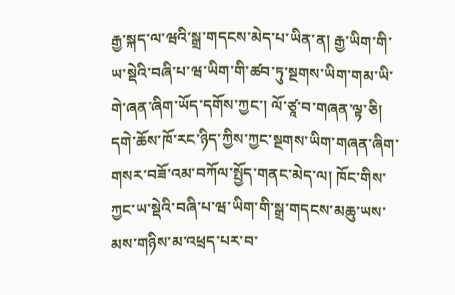རྒྱ་སྐད་ལ་ཝའི་སྒྲ་གདངས་མེད་པ་ཡིན་ན། རྒྱ་ཡིག་གི་ཡ་སྡེའི་བཞི་པ་ཝ་ཡིག་གི་ཚབ་ཏུ་སྔགས་ཡིག་གམ་ཡི་གེ་ཞན་ཞིག་ཡོད་དགོས་ཀྱང་། ལོ་ཙཱ་བ་གཞན་ལྟ་ཅི། དགེ་ཆོས་ཁོ་རང་ཉིད་ཀྱིས་ཀྱང་སྔགས་ཡིག་གཞན་ཞིག་གསར་བཟོ་འམ་བཀོལ་སྤྱོད་གནང་མེད་ལ། ཁོང་གིས་ཀྱང་ཡ་སྡེའི་བཞི་པ་ཝ་ཡིག་གི་སྒྲ་གདངས་མཆུ་ཡས་མས་གཉིས་མ་འཕྲད་པར་བ་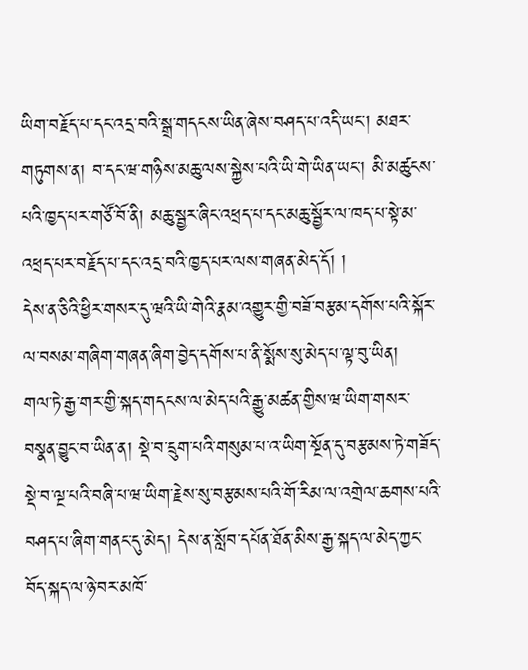ཡིག་བརྗོད་པ་དང་འདྲ་བའི་སྒྲ་གདངས་ཡིན་ཞེས་བཤད་པ་འདི་ཡང་། མཐར་གཏུགས་ན། བ་དང་ཝ་གཉིས་མཆུ་ལས་སྐྱེས་པའི་ཡི་གེ་ཡིན་ཡང་། མི་མཚུངས་པའི་ཁྱད་པར་གཙོ་བོ་ནི། མཆུ་སྦྱར་ཞིང་འཕྲད་པ་དང་མཆུ་སྦྱོར་ལ་ཁད་པ་སྟེ་མ་འཕྲད་པར་བརྗོད་པ་དང་འདྲ་བའི་ཁྱད་པར་ལས་གཞན་མེད་དོ། །
དེས་ན་ཅིའི་ཕྱིར་གསར་དུ་ཝའི་ཡི་གེའི་རྣམ་འགྱུར་གྱི་བཟོ་བརྩམ་དགོས་པའི་སྐོར་ལ་བསམ་གཞིག་གཞན་ཞིག་བྱེད་དགོས་པ་ནི་སྨོས་སུ་མེད་པ་ལྟ་བུ་ཡིན།
གལ་ཏེ་རྒྱ་གར་གྱི་སྐད་གདངས་ལ་མེད་པའི་རྒྱུ་མཚན་གྱིས་ཝ་ཡིག་གསར་བསྣན་བྱུང་བ་ཡིན་ན། སྡེ་བ་དྲུག་པའི་གསུམ་པ་འ་ཡིག་སྔོན་དུ་བརྩམས་ཏེ་གཟོད་སྡེ་བ་ལྔ་པའི་བཞི་པ་ཝ་ཡིག་རྗེས་སུ་བརྩམས་པའི་གོ་རིམ་ལ་འགྲེལ་ཆགས་པའི་བཤད་པ་ཞིག་གནང་དུ་མེད། དེས་ན་སློབ་དཔོན་ཐོན་མིས་རྒྱ་སྐད་ལ་མེད་ཀྱང་བོད་སྐད་ལ་ཉེ་བར་མཁོ་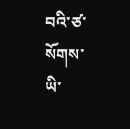བའི་ཙ་སོགས་ཡི་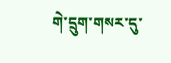གེ་དྲུག་གསར་དུ་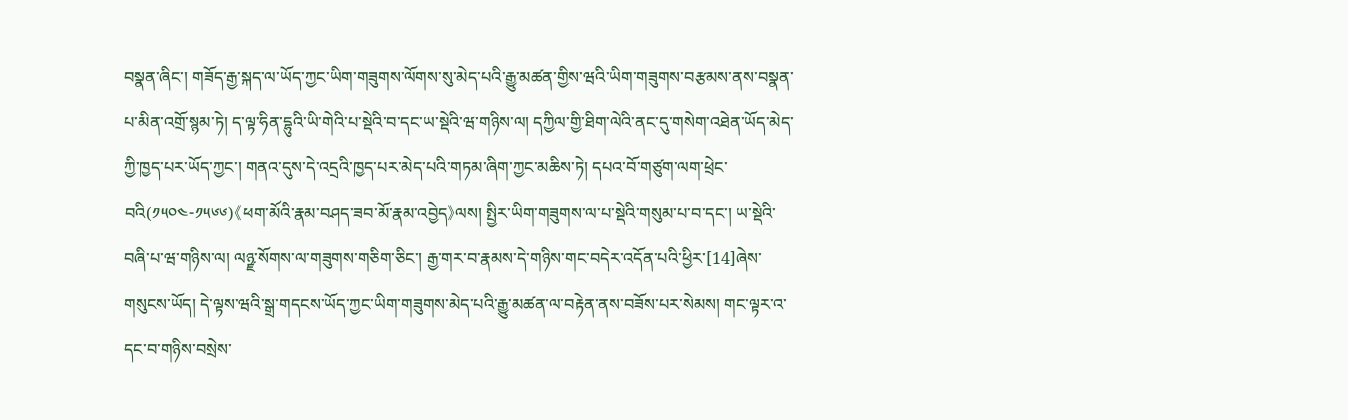བསྣན་ཞིང་། གཟོད་རྒྱ་སྐད་ལ་ཡོད་ཀྱང་ཡིག་གཟུགས་ལོགས་སུ་མེད་པའི་རྒྱུ་མཚན་གྱིས་ཝའི་ཡིག་གཟུགས་བརྩམས་ནས་བསྣན་པ་མིན་འགྲོ་སྙམ་ཏེ། ད་ལྟ་ཧིན་དྷུའི་ཡི་གེའི་པ་སྡེའི་བ་དང་ཡ་སྡེའི་ཝ་གཉིས་ལ། དཀྱིལ་གྱི་ཐིག་ལེའི་ནང་དུ་གསེག་འཐེན་ཡོད་མེད་ཀྱི་ཁྱད་པར་ཡོད་ཀྱང་། གནའ་དུས་དེ་འདྲའི་ཁྱད་པར་མེད་པའི་གཏམ་ཞིག་ཀྱང་མཆིས་ཏེ། དཔའ་བོ་གཙུག་ལག་ཕྲེང་བའི(༡༥༠༤-༡༥༦༦)《ཕག་མོའི་རྣམ་བཤད་ཟབ་མོ་རྣམ་འབྱེད》ལས། སྤྱིར་ཡིག་གཟུགས་ལ་པ་སྡེའི་གསུམ་པ་བ་དང་། ཡ་སྡེའི་བཞི་པ་ཝ་གཉིས་ལ། ལཉྫ་སོགས་ལ་གཟུགས་གཅིག་ཅིང་། རྒྱ་གར་བ་རྣམས་དེ་གཉིས་གང་བདེར་འདོན་པའི་ཕྱིར་[14]ཞེས་གསུངས་ཡོད། དེ་ལྟས་ཝའི་སྒྲ་གདངས་ཡོད་ཀྱང་ཡིག་གཟུགས་མེད་པའི་རྒྱུ་མཚན་ལ་བརྟེན་ནས་བཟོས་པར་སེམས། གང་ལྟར་འ་དང་བ་གཉིས་བསྲེས་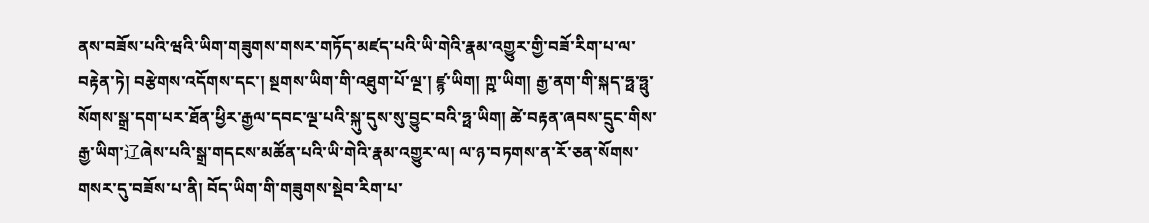ནས་བཟོས་པའི་ཝའི་ཡིག་གཟུགས་གསར་གཏོད་མཛད་པའི་ཡི་གེའི་རྣམ་འགྱུར་གྱི་བཟོ་རིག་པ་ལ་བརྟེན་ཏེ། བརྩེགས་འདོགས་དང་། སྔགས་ཡིག་གི་འཐུག་པོ་ལྔ་། ཛྙ་ཡིག། ཀྵ་ཡིག། རྒྱ་ནག་གི་སྐད་ཧྥ་ཧྥུ་སོགས་སྒྲ་དག་པར་ཐོན་ཕྱིར་རྒྱལ་དབང་ལྔ་པའི་སྐུ་དུས་སུ་བྱུང་བའི་ཧྥ་ཡིག། ཚེ་བརྟན་ཞབས་དྲུང་གིས་རྒྱ་ཡིག་辽ཞེས་པའི་སྒྲ་གདངས་མཚོན་པའི་ཡི་གེའི་རྣམ་འགྱུར་ལ། ལ་ཉ་བཏགས་ན་རོ་ཅན་སོགས་གསར་དུ་བཟོས་པ་ནི། བོད་ཡིག་གི་གཟུགས་སྡེབ་རིག་པ་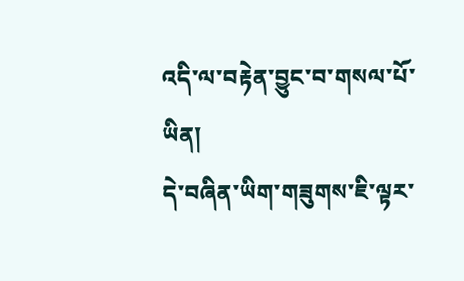འདི་ལ་བརྟེན་བྱུང་བ་གསལ་པོ་ཡིན།
དེ་བཞིན་ཡིག་གཟུགས་ཇི་ལྟར་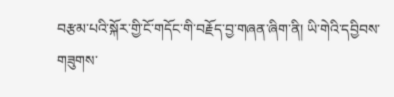བརྩམ་པའི་སྐོར་གྱི་ངོ་གདོང་གི་བརྗོད་བྱ་གཞན་ཞིག་ནི། ཡི་གེའི་དབྱིབས་གཟུགས་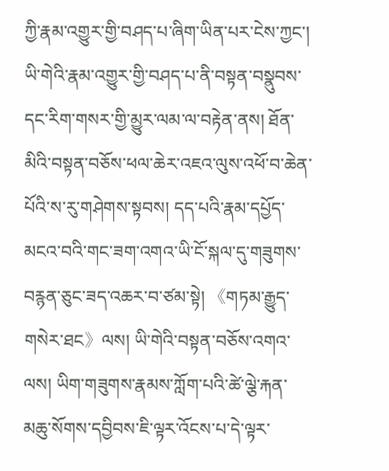ཀྱི་རྣམ་འགྱུར་གྱི་བཤད་པ་ཞིག་ཡིན་པར་ངེས་ཀྱང་། ཡི་གེའི་རྣམ་འགྱུར་གྱི་བཤད་པ་ནི་བསྟན་བསྣུབས་དང་རིག་གསར་གྱི་མྱུར་ལམ་ལ་བརྟེན་ནས། ཐོན་མིའི་བསྟན་བཅོས་ཕལ་ཆེར་འཇའ་ལུས་འཕོ་བ་ཆེན་པོའི་ས་རུ་གཤེགས་སྟབས། དད་པའི་རྣམ་དཔྱོད་མངའ་བའི་གང་ཟག་འགའ་ཡི་ངོ་སྐལ་དུ་གཟུགས་བརྙན་ཅུང་ཟད་འཆར་བ་ཙམ་སྟེ། 《གཏམ་རྒྱུད་གསེར་ཐང》ལས། ཡི་གེའི་བསྟན་བཅོས་འགའ་ལས། ཡིག་གཟུགས་རྣམས་ཀློག་པའི་ཚེ་ལྕེ་རྐན་མཆུ་སོགས་དབྱིབས་ཇི་ལྟར་འོངས་པ་དེ་ལྟར་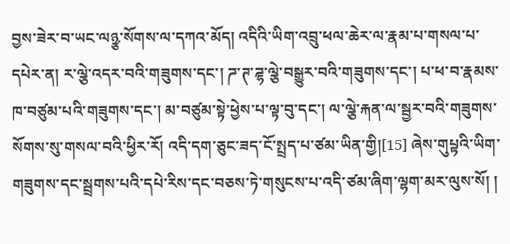བྱས་ཟེར་བ་ཡང་ལཉྩ་སོགས་ལ་དཀའ་མོད། འདིའི་ཡིག་འབྲུ་ཕལ་ཆེར་ལ་རྣམ་པ་གསལ་པ་དཔེར་ན། ར་ལྕེ་འདར་བའི་གཟུགས་དང་། ཌ་ཊ་ཌྷ་ལྕེ་བསྒྱུར་བའི་གཟུགས་དང་། པ་ཕ་བ་རྣམས་ཁ་བཙུམ་པའི་གཟུགས་དང་། མ་བཙུམ་སྟེ་ཕྱེས་པ་ལྟ་བུ་དང་། ལ་ལྕེ་རྐན་ལ་སྦྱར་བའི་གཟུགས་སོགས་སུ་གསལ་བའི་ཕྱིར་རོ། འདི་དག་ཅུང་ཟད་ངོ་སྤྲད་པ་ཙམ་ཡིན་གྱི།[15] ཞེས་གུཔྟའི་ཡིག་གཟུགས་དང་སྦྲགས་པའི་དཔེ་རིས་དང་བཅས་ཏེ་གསུངས་པ་འདི་ཙམ་ཞིག་ལྷག་མར་ལུས་སོ། །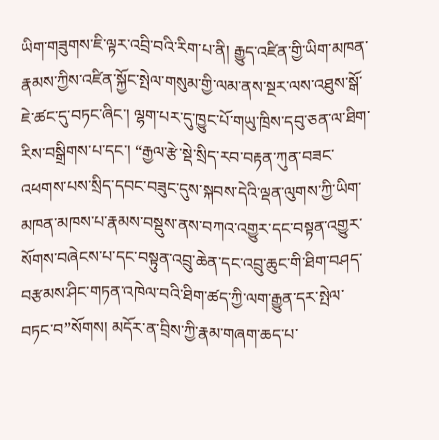ཡིག་གཟུགས་ཇི་ལྟར་འབྲི་བའི་རིག་པ་ནི། རྒྱུད་འཛིན་གྱི་ཡིག་མཁན་རྣམས་ཀྱིས་འཛིན་སྐྱོང་སྤེལ་གསུམ་གྱི་ལམ་ནས་སྔར་ལས་འཐུས་སྒོ་ཇེ་ཚང་དུ་བཏང་ཞིང་། ལྷག་པར་དུ་ཁྱུང་པོ་གཡུ་ཁྲིས་དབུ་ཅན་ལ་ཐིག་རིས་བསྒྲིགས་པ་དང་། “རྒྱལ་རྩེ་སྡེ་སྲིད་རབ་བརྟན་ཀུན་བཟང་འཕགས་པས་སྲིད་དབང་བཟུང་དུས་སྐབས་དེའི་ལྡན་ལུགས་ཀྱི་ཡིག་མཁན་མཁས་པ་རྣམས་བསྡུས་ནས་བཀའ་འགྱུར་དང་བསྟན་འགྱུར་སོགས་བཞེངས་པ་དང་བསྟུན་འབྲུ་ཆེན་དང་འབྲུ་ཆུང་གི་ཐིག་བཤད་བརྩམས་ཤིང་གཏན་འཁེལ་བའི་ཐིག་ཚད་ཀྱི་ལག་རྒྱུན་དར་སྤེལ་བཏང་བ”སོགས། མདོར་ན་བྲིས་ཀྱི་རྣམ་གཞག་ཆད་པ་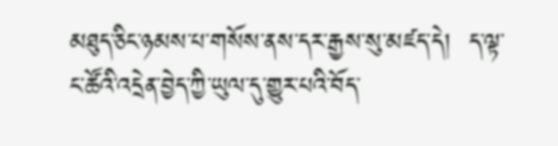མཐུད་ཅིང་ཉམས་པ་གསོས་ནས་དར་རྒྱས་སུ་མཛད་དེ།  ད་ལྟ་ང་ཚོའི་འདྲེན་བྱེད་ཀྱི་ཡུལ་དུ་གྱུར་པའི་བོད་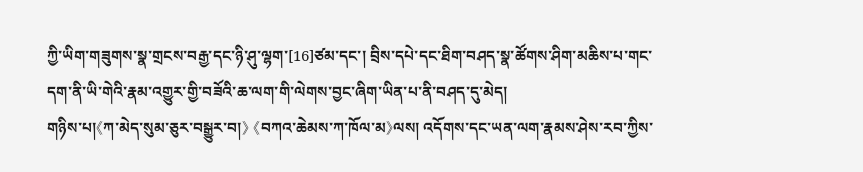ཀྱི་ཡིག་གཟུགས་སྣ་གྲངས་བརྒྱ་དང་ཉི་ཤུ་ལྷག་[16]ཙམ་དང་། བྲིས་དཔེ་དང་ཐིག་བཤད་སྣ་ཚོགས་ཤིག་མཆིས་པ་གང་དག་ནི་ཡི་གེའི་རྣམ་འགྱུར་གྱི་བཟོའི་ཆ་ལག་གི་ལེགས་བྱང་ཞིག་ཡིན་པ་ནི་བཤད་དུ་མེད།
གཉིས་པ།《ཀ་མེད་སུམ་ཅུར་བསྒྱུར་བ།》 《བཀའ་ཆེམས་ཀ་ཁོལ་མ》ལས། འདོགས་དང་ཡན་ལག་རྣམས་ཤེས་རབ་ཀྱིས་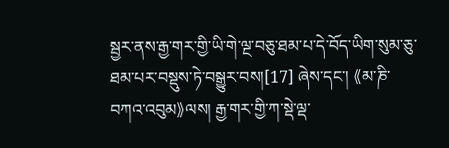སྦྱར་ནས་རྒྱ་གར་གྱི་ཡི་གེ་ལྔ་བཅུ་ཐམ་པ་དེ་བོད་ཡིག་སུམ་ཅུ་ཐམ་པར་བསྡུས་ཏེ་བསྒྱུར་བས།[17] ཞེས་དང་། 《མ་ཎི་བཀའ་འབུམ》ལས། རྒྱ་གར་གྱི་ཀ་སྡེ་ལྡ་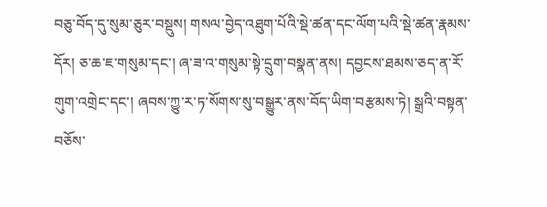བཅུ་བོད་དུ་སུམ་ཅུར་བསྡུས། གསལ་བྱེད་འཐུག་པོའི་སྡེ་ཚན་དང་ལོག་པའི་སྡེ་ཚན་རྣམས་དོར། ཅ་ཆ་ཇ་གསུམ་དང་། ཞ་ཟ་འ་གསུམ་སྟེ་དྲུག་བསྣན་ནས། དབྱངས་ཐམས་ཅད་ན་རོ་གུག་འགྲེང་དང་། ཞབས་ཀྱུ་ར་ཏ་སོགས་སུ་བསྒྱུར་ནས་བོད་ཡིག་བརྩམས་ཏེ། སྒྲའི་བསྟན་བཅོས་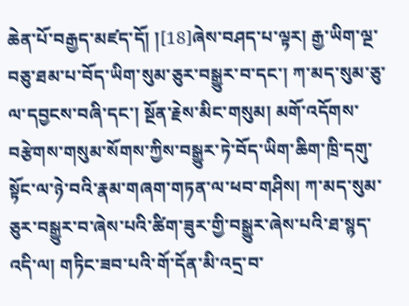ཆེན་པོ་བརྒྱད་མཛད་དོ། །[18]ཞེས་བཤད་པ་ལྟར། རྒྱ་ཡིག་ལྔ་བཅུ་ཐམ་པ་བོད་ཡིག་སུམ་ཅུར་བསྒྱུར་བ་དང་། ཀ་མད་སུམ་ཅུ་ལ་དབྱངས་བཞི་དང་། སྔོན་རྗེས་མིང་གསུམ། མགོ་འདོགས་བརྩེགས་གསུམ་སོགས་ཀྱིས་བསྒྱུར་ཏེ་བོད་ཡིག་ཆིག་ཁྲི་དགུ་སྟོང་ལ་ཉེ་བའི་རྣམ་གཞག་གཏན་ལ་ཕབ་གཤིས། ཀ་མད་སུམ་ཅུར་བསྒྱུར་བ་ཞེས་པའི་ཚིག་ཟུར་གྱི་བསྒྱུར་ཞེས་པའི་ཐ་སྙད་འདི་ལ། གཏིང་ཟབ་པའི་གོ་དོན་མི་འདྲ་བ་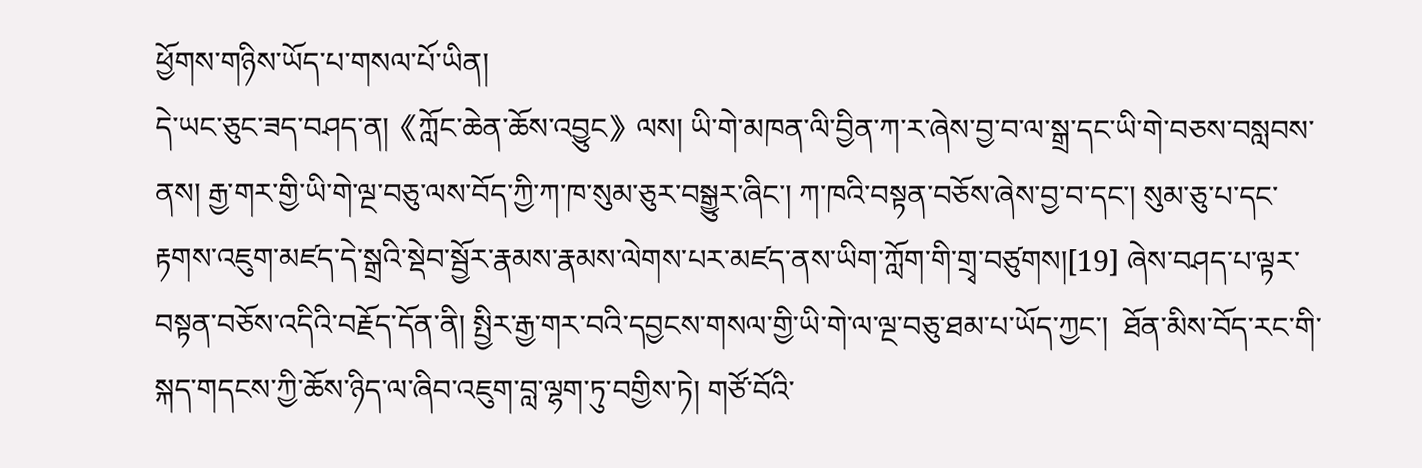ཕྱོགས་གཉིས་ཡོད་པ་གསལ་པོ་ཡིན།
དེ་ཡང་ཅུང་ཟད་བཤད་ན།《ཀློང་ཆེན་ཆོས་འབྱུང》ལས། ཡི་གེ་མཁན་ལི་བྱིན་ཀ་ར་ཞེས་བྱ་བ་ལ་སྒྲ་དང་ཡི་གེ་བཅས་བསླབས་ནས། རྒྱ་གར་གྱི་ཡི་གེ་ལྔ་བཅུ་ལས་བོད་ཀྱི་ཀ་ཁ་སུམ་ཅུར་བསྒྱུར་ཞིང་། ཀ་ཁའི་བསྟན་བཅོས་ཞེས་བྱ་བ་དང་། སུམ་ཅུ་པ་དང་རྟགས་འཇུག་མཛད་དེ་སྒྲའི་སྡེབ་སྦྱོར་རྣམས་རྣམས་ལེགས་པར་མཛད་ནས་ཡིག་ཀློག་གི་གྲྭ་བཙུགས།[19] ཞེས་བཤད་པ་ལྟར་བསྟན་བཅོས་འདིའི་བརྗོད་དོན་ནི། སྤྱིར་རྒྱ་གར་བའི་དབྱངས་གསལ་གྱི་ཡི་གེ་ལ་ལྔ་བཅུ་ཐམ་པ་ཡོད་ཀྱང་།  ཐོན་མིས་བོད་རང་གི་སྐད་གདངས་ཀྱི་ཆོས་ཉིད་ལ་ཞིབ་འཇུག་བླ་ལྷག་ཏུ་བགྱིས་ཏེ། གཙོ་བོའི་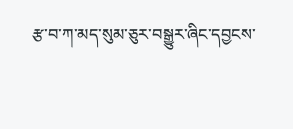རྩ་བ་ཀ་མད་སུམ་ཅུར་བསྒྱུར་ཞིང་དབྱངས་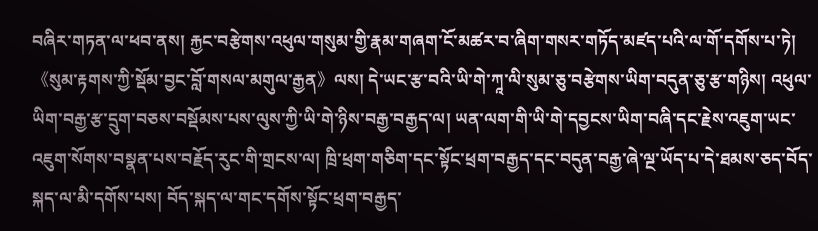བཞིར་གཏན་ལ་ཕབ་ནས། རྐྱང་བརྩེགས་འཕུལ་གསུམ་གྱི་རྣམ་གཞག་ངོ་མཚར་བ་ཞིག་གསར་གཏོད་མཛད་པའི་ལ་གོ་དགོས་པ་ཏེ། 《སུམ་རྟགས་ཀྱི་སྡོམ་བྱང་བློ་གསལ་མགུལ་རྒྱན》ལས། དེ་ཡང་རྩ་བའི་ཡི་གེ་ཀཱ་ལི་སུམ་ཅུ་བརྩེགས་ཡིག་བདུན་ཅུ་རྩ་གཉིས། འཕུལ་ཡིག་བརྒྱ་རྩ་དྲུག་བཅས་བསྡོམས་པས་ལུས་ཀྱི་ཡི་གེ་ཉིས་བརྒྱ་བརྒྱད་ལ། ཡན་ལག་གི་ཡི་གེ་དབྱངས་ཡིག་བཞི་དང་རྗེས་འཇུག་ཡང་འཇུག་སོགས་བསྣན་པས་བརྗོད་རུང་གི་གྲངས་ལ། ཁྲི་ཕྲག་གཅིག་དང་སྟོང་ཕྲག་བརྒྱད་དང་བདུན་བརྒྱ་ཞེ་ལྔ་ཡོད་པ་དེ་ཐམས་ཅད་བོད་སྐད་ལ་མི་དགོས་པས། བོད་སྐད་ལ་གང་དགོས་སྟོང་ཕྲག་བརྒྱད་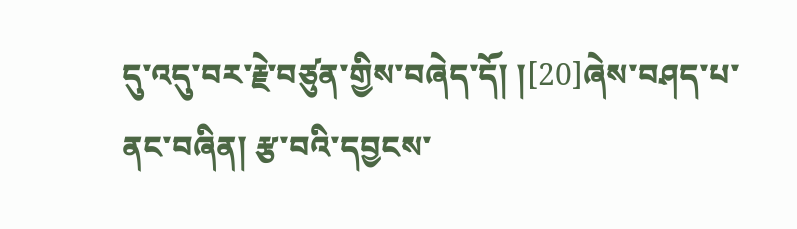དུ་འདུ་བར་རྗེ་བཙུན་གྱིས་བཞེད་དོ། །[20]ཞེས་བཤད་པ་ནང་བཞིན། རྩ་བའི་དབྱངས་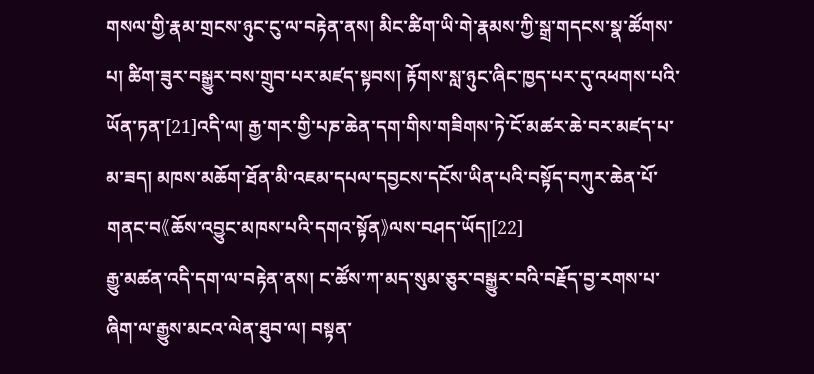གསལ་གྱི་རྣམ་གྲངས་ཉུང་ངུ་ལ་བརྟེན་ནས། མིང་ཚིག་ཡི་གེ་རྣམས་ཀྱི་སྒྲ་གདངས་སྣ་ཚོགས་པ། ཚིག་ཟུར་བསྒྱུར་བས་གྲུབ་པར་མཛད་སྟབས། རྟོགས་སླ་ཉུང་ཞིང་ཁྱད་པར་དུ་འཕགས་པའི་ཡོན་ཏན་[21]འདི་ལ། རྒྱ་གར་གྱི་པཎ་ཆེན་དག་གིས་གཟིགས་ཏེ་ངོ་མཚར་ཆེ་བར་མཛད་པ་མ་ཟད། མཁས་མཆོག་ཐོན་མི་འཇམ་དཔལ་དབྱངས་དངོས་ཡིན་པའི་བསྟོད་བཀུར་ཆེན་པོ་གནང་བ《ཆོས་འབྱུང་མཁས་པའི་དགའ་སྟོན》ལས་བཤད་ཡོད།[22]
རྒྱུ་མཚན་འདི་དག་ལ་བརྟེན་ནས། ང་ཚོས་ཀ་མད་སུམ་ཅུར་བསྒྱུར་བའི་བརྗོད་བྱ་རགས་པ་ཞིག་ལ་རྒྱུས་མངའ་ལེན་ཐུབ་ལ། བསྟན་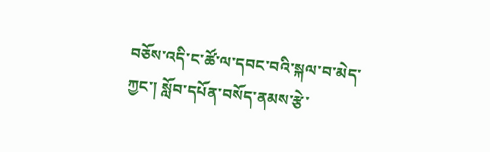བཅོས་འདི་ང་ཚོ་ལ་དབང་བའི་སྐལ་བ་མེད་ཀྱང་། སློབ་དཔོན་བསོད་ནམས་རྩེ་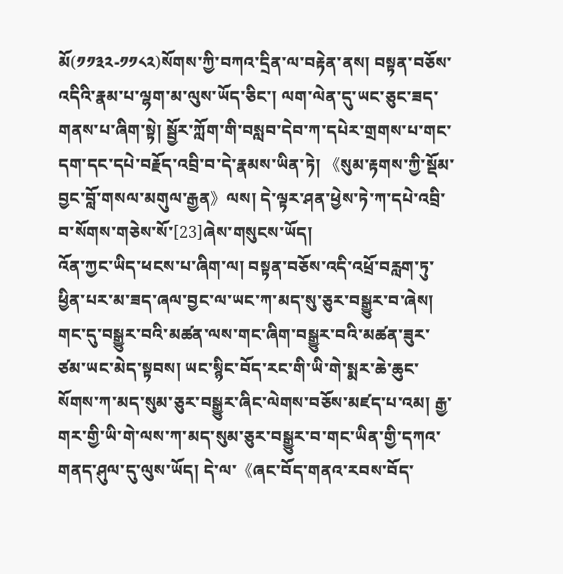མོ(༡༡༣༢-༡༡༨༢)སོགས་ཀྱི་བཀའ་དྲིན་ལ་བརྟེན་ནས། བསྟན་བཅོས་འདིའི་རྣམ་པ་ལྷག་མ་ལུས་ཡོད་ཅིང་། ལག་ལེན་དུ་ཡང་ཅུང་ཟད་གནས་པ་ཞིག་སྟེ། སྦྱོར་ཀློག་གི་བསླབ་དེབ་ཀ་དཔེར་གྲགས་པ་གང་དག་དང་དཔེ་བརྗོད་འབྲི་བ་དེ་རྣམས་ཡིན་ཏེ། 《སུམ་རྟགས་ཀྱི་སྡོམ་བྱང་བློ་གསལ་མགུལ་རྒྱན》ལས། དེ་ལྟར་ཤན་ཕྱེས་ཏེ་ཀ་དཔེ་འབྲི་བ་སོགས་གཅེས་སོ་[23]ཞེས་གསུངས་ཡོད།
འོན་ཀྱང་ཡིད་ཕངས་པ་ཞིག་ལ། བསྟན་བཅོས་འདི་འཕྲོ་བརླག་ཏུ་ཕྱིན་པར་མ་ཟད་ཞལ་བྱང་ལ་ཡང་ཀ་མད་སུ་ཅུར་བསྒྱུར་བ་ཞེས། གང་དུ་བསྒྱུར་བའི་མཚན་ལས་གང་ཞིག་བསྒྱུར་བའི་མཚན་ཟུར་ཙམ་ཡང་མེད་སྟབས། ཡང་སྙིང་བོད་རང་གི་ཡི་གེ་སྨར་ཆེ་ཆུང་སོགས་ཀ་མད་སུམ་ཅུར་བསྒྱུར་ཞིང་ལེགས་བཅོས་མཛད་པ་འམ། རྒྱ་གར་གྱི་ཡི་གེ་ལས་ཀ་མད་སུམ་ཅུར་བསྒྱུར་བ་གང་ཡིན་གྱི་དཀའ་གནད་ཤུལ་དུ་ལུས་ཡོད། དེ་ལ་《ཞང་བོད་གནའ་རབས་བོད་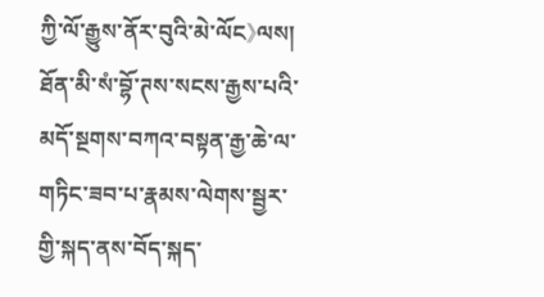ཀྱི་ལོ་རྒྱུས་ནོར་བུའི་མེ་ལོང》ལས། ཐོན་མི་སཾ་བྷོ་ཊས་སངས་རྒྱས་པའི་མདོ་སྔགས་བཀའ་བསྟན་རྒྱ་ཆེ་ལ་གཏིང་ཟབ་པ་རྣམས་ལེགས་སྦྱར་གྱི་སྐད་ནས་བོད་སྐད་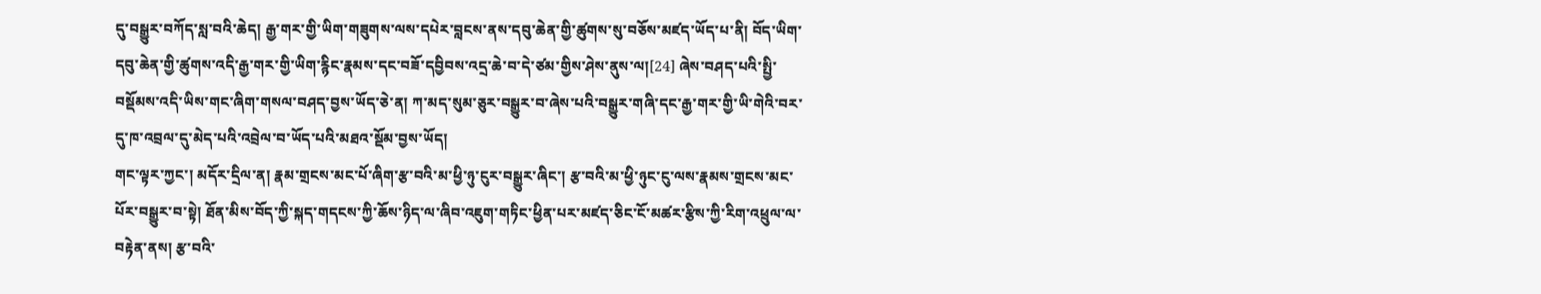དུ་བསྒྱུར་བཀོད་སླ་བའི་ཆེད། རྒྱ་གར་གྱི་ཡིག་གཟུགས་ལས་དཔེར་བླངས་ནས་དབུ་ཆེན་གྱི་ཚུགས་སུ་བཅོས་མཛད་ཡོད་པ་ནི། བོད་ཡིག་དབུ་ཆེན་གྱི་ཚུགས་འདི་རྒྱ་གར་གྱི་ཡིག་རྙིང་རྣམས་དང་བཟོ་དབྱིབས་འདྲ་ཆེ་བ་དེ་ཙམ་གྱིས་ཤེས་ནུས་ལ།[24] ཞེས་བཤད་པའི་སྤྱི་བསྡོམས་འདི་ཡིས་གང་ཞིག་གསལ་བཤད་བྱས་ཡོད་ཅེ་ན། ཀ་མད་སུམ་ཅུར་བསྒྱུར་བ་ཞེས་པའི་བསྒྱུར་གཞི་དང་རྒྱ་གར་གྱི་ཡི་གེའི་བར་དུ་ཁ་འབྲལ་དུ་མེད་པའི་འབྲེལ་བ་ཡོད་པའི་མཐའ་སྡོམ་བྱས་ཡོད།
གང་ལྟར་ཀྱང་། མདོར་དྲིལ་ན། རྣམ་གྲངས་མང་པོ་ཞིག་རྩ་བའི་མ་ཕྱི་ཉུ་ངུར་བསྒྱུར་ཞིང་། རྩ་བའི་མ་ཕྱི་ཉུང་ངུ་ལས་རྣམས་གྲངས་མང་པོར་བསྒྱུར་བ་སྟེ། ཐོན་མིས་བོད་ཀྱི་སྐད་གདངས་ཀྱི་ཆོས་ཉིད་ལ་ཞིབ་འཇུག་གཏིང་ཕྱིན་པར་མཛད་ཅིང་ངོ་མཚར་རྩིས་ཀྱི་རིག་འཕྲུལ་ལ་བརྟེན་ནས། རྩ་བའི་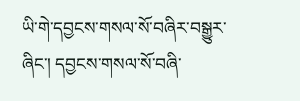ཡི་གེ་དབྱངས་གསལ་སོ་བཞིར་བསྒྱུར་ཞིང་། དབྱངས་གསལ་སོ་བཞི་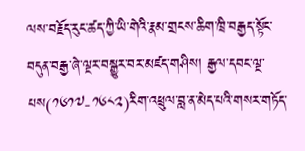ལས་བརྗོད་རུང་ཚད་ཀྱི་ཡི་གེའི་རྣམ་གྲངས་ཆིག་ཁྲི་བརྒྱད་སྟོང་བདུན་བརྒྱ་ཞེ་ལྔར་བསྒྱུར་བར་མཛད་གཤིས། རྒྱལ་དབང་ལྔ་པས(༡༦༡༧-༡༦༨༢)རིག་འཕྲུལ་བླ་ན་མེད་པའི་གསར་གཏོད་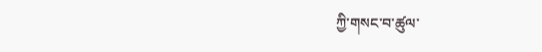ཀྱི་གསང་བ་ཚུལ་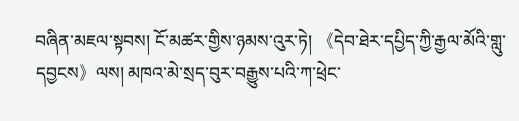བཞིན་མཇལ་སྟབས། ངོ་མཚར་གྱིས་ཉམས་འུར་ཏེ། 《དེབ་ཐེར་དཔྱིད་ཀྱི་རྒྱལ་མོའི་གླུ་དབྱངས》ལས། མཁའ་མེ་སྲད་བུར་བརྒྱུས་པའི་ཀ་ཕྲེང་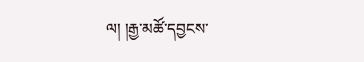ལ། །རྒྱ་མཚོ་དབྱངས་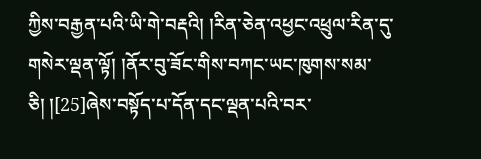ཀྱིས་བརྒྱན་པའི་ཡི་གེ་བརྡའི། །རིན་ཅེན་འཕྱང་འཕྲུལ་རིན་དུ་གསེར་ལྡན་ལྟོ། །ནོར་བུ་ཟོང་གིས་བཀང་ཡང་ཁུགས་སམ་ཅི། །[25]ཞེས་བསྟོད་པ་དོན་དང་ལྡན་པའི་བར་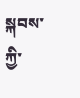སྐབས་ཀྱི་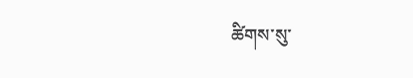ཚིགས་སུ་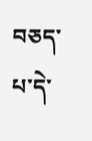བཅད་པ་དེ་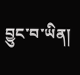བྱུང་བ་ཡིན།